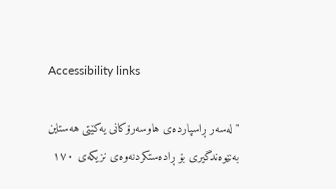Accessibility links

"له‌سه‌ر ڕاسپارده‌ی هاوسه‌رۆكانی یه‌كێتی هه‌ستاین به‌نێوەندگیری بۆ ڕاده‌ستكردنه‌وه‌ی نزیكه‌ی ١٧٠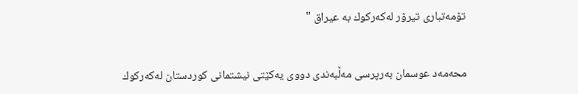تۆمه‌تباری تیرۆر له‌كه‌ركوك به‌ عیراق "


محه‌مه‌د عوسمان به‌رپرسی مه‌ڵبه‌ندی دووی یه‌كێتی نیشتمانی كوردستان له‌كه‌ركوك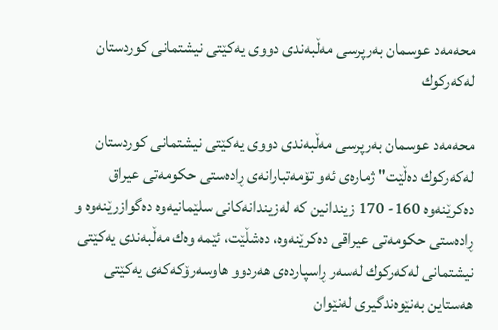محه‌مه‌د عوسمان به‌رپرسی مه‌ڵبه‌ندی دووی یه‌كێتی نیشتمانی كوردستان له‌كه‌ركوك

محه‌مه‌د عوسمان به‌رپرسی مه‌ڵبه‌ندی دووی یه‌كێتی نیشتمانی كوردستان له‌كه‌ركوك ده‌ڵێت" ژماره‌ی ئه‌و تۆمه‌تبارانه‌ی ڕاده‌ستی حكومه‌تی عیراق ده‌كرێنه‌وه‌ 160- 170 زیندانین كه‌ له‌زیندانه‌كانی سلێمانیه‌وه‌ ده‌گوازرێنه‌وه‌ و ڕاده‌ستی حكومه‌تی عیراقی ده‌كرێنه‌وه‌، ده‌شڵێت، ئێمه‌ وه‌ك مه‌ڵبه‌ندی یه‌كێتی نیشتمانی له‌كه‌ركوك له‌سه‌ر ڕاسپارده‌ی هه‌ردوو هاوسه‌رۆكه‌كه‌ی یه‌كێتی هه‌ستاین به‌نێوەندگیری له‌نێوان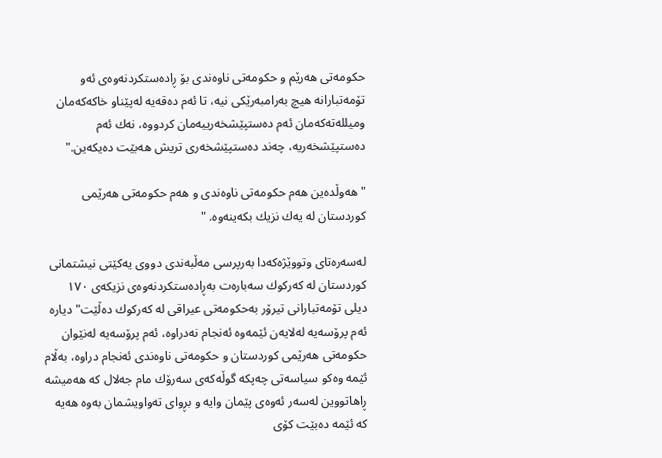حكومه‌تی هه‌رێم و حكومه‌تی ناوه‌ندی بۆ ڕاده‌ستكردنه‌وه‌ی ئه‌و تۆمه‌تبارانه‌ هیچ به‌رامبه‌رێكی نیه‌، تا ئه‌م ده‌قه‌یه‌ له‌پێناو خاكه‌كه‌مان ومیلله‌ته‌كه‌مان ئه‌م ده‌ستپێشخه‌رییه‌مان كردووه‌، نه‌ك ئه‌م ده‌ستپێشخه‌ریه‌، چه‌ند ده‌ستپێشخه‌ری تریش هه‌بێت ده‌یكه‌ین."

"هه‌وڵده‌ین هه‌م حكومه‌تی ناوه‌ندی و هه‌م حكومه‌تی هه‌رێمی كوردستان له‌ یه‌ك نزیك بكه‌ینه‌وه‌. "

له‌سه‌ره‌تای وتووێژه‌كه‌دا به‌رپرسی مه‌ڵبه‌ندی دووی یه‌كێتی نیشتمانی كوردستان له‌ كه‌ركوك سه‌باره‌ت به‌ڕاده‌ستكردنه‌وه‌ی نزیكه‌ی ١٧٠ دیلی تۆمه‌تبارانی تیرۆر به‌حكومه‌تی عیراقی له‌ كه‌ركوك ده‌ڵێت" دیاره‌ ئه‌م پرۆسه‌یه‌ له‌لایه‌ن ئێمه‌وه‌ ئه‌نجام نه‌دراوه‌، ئه‌م پرۆسه‌یه‌ له‌نێوان حكومه‌تی هه‌رێمی كوردستان و حكومه‌تی ناوه‌ندی ئه‌نجام دراوه‌، به‌ڵام ئێمه‌ وه‌كو سیاسه‌تی چه‌پكه‌ گوڵه‌كه‌ی سه‌رۆك مام جه‌لال كه‌ هه‌میشه‌ ڕاهاتووین له‌سه‌ر ئه‌وه‌ی پێمان وایه‌ و بڕوای ته‌واویشمان به‌وه‌ هه‌یه‌ كه‌ ئێمه‌ ده‌بێت كۆی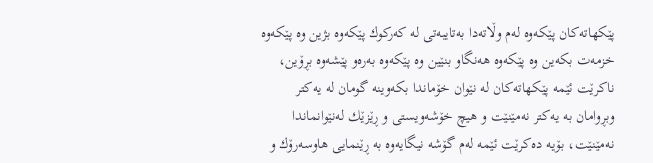پێكهاته‌كان پێكه‌وه‌ له‌م وڵاته‌دا به‌تایبه‌تی له‌ كه‌ركوك پێكه‌وه‌ بژین وه‌ پێكه‌وه‌ خزمه‌ت بكه‌ین وه‌ پێكه‌وه‌ هه‌نگاو بنێین وه‌ پێكه‌وه‌ به‌ره‌و پێشه‌وه‌ بڕۆین، ناكرێت ئێمه‌ پێكهاته‌كان له‌ نێوان خۆماندا بكه‌وینه‌ گومان له‌ یه‌كتر وبڕوامان به‌ یه‌كتر نه‌مێنێت و هیچ خۆشه‌ویستی و ڕێزێك له‌نێوانماندا نه‌مێنێت، بۆیه‌ ده‌كرێت ئێمه‌ له‌م گۆشه‌ نیگایه‌وه‌ به‌ ڕێنمایی هاوسه‌رۆك و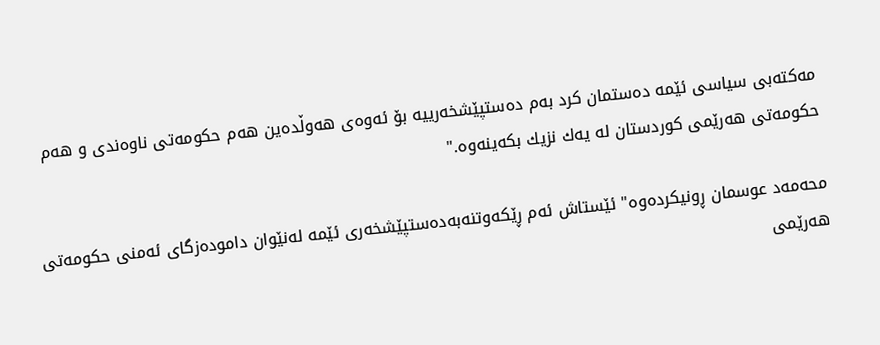مه‌كته‌بی سیاسی ئێمه‌ ده‌ستمان كرد به‌م ده‌ستپێشخه‌رییه‌ بۆ ئه‌وه‌ی هه‌وڵده‌ین هه‌م حكومه‌تی ناوه‌ندی و هه‌م حكومه‌تی هه‌رێمی كوردستان له‌ یه‌ك نزیك بكه‌ینه‌وه‌."

محه‌مه‌د عوسمان ڕونیكرده‌وه‌" ئێستاش ئه‌م ڕێكه‌وتنه‌به‌ده‌ستپێشخه‌ری ئێمه‌ له‌نێوان داموده‌زگای ئه‌منی حكومه‌تی هه‌رێمی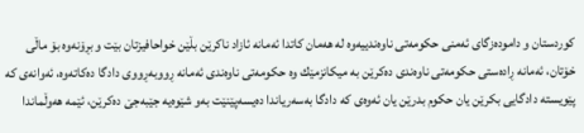كوردستان و داموده‌زگای ئه‌منی حكومه‌تی ناوه‌ندییه‌وه‌ له‌ هه‌مان كاتدا ئه‌مانه‌ ئازاد ناكرێن بڵێن خواحافیزتان بێت و بڕۆنه‌وه‌ بۆ ماڵی خۆتان، ئه‌مانه‌ ڕاده‌ستی حكومه‌تی ناوه‌ندی ده‌كرێن به‌ میكانزمێك وه‌ حكومه‌تی ناوه‌ندی ئه‌مانه‌ ڕووبه‌ڕووی دادگا ده‌كاته‌وه‌، ئه‌وانه‌ی كه‌ پێویسته‌ دادگایی بكرێن یان حكوم بدرێن یان ئه‌وه‌ی كه‌ دادگا به‌سه‌ریاندا ده‌یسه‌پێنێت به‌و شێوه‌یه‌ جێبه‌جێ ده‌كرێن، ئێمه‌ هه‌وڵماندا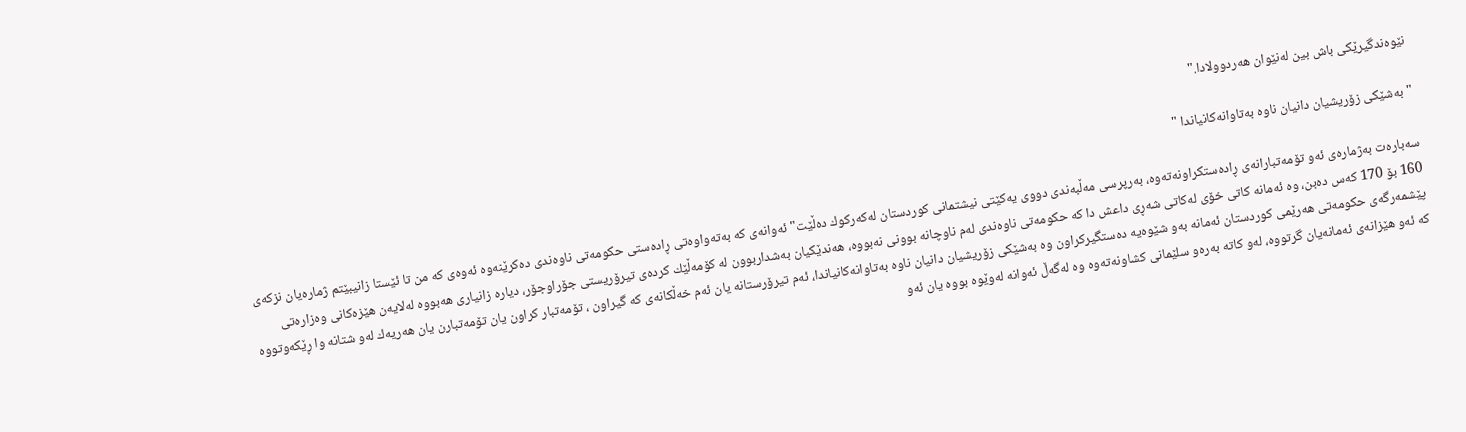نێوه‌ندگیرێكی باش بین له‌نێوان هه‌ردوولادا."

" به‌شێكی زۆریشیان دانیان ناوه‌ به‌تاوانه‌كانیاندا "

سه‌باره‌ت به‌ژماره‌ی ئه‌و تۆمه‌تبارانه‌ی ڕاده‌ستكراونه‌ته‌وه‌، به‌رپرسی مه‌ڵبه‌ندی دووی یه‌كێتی نیشتمانی كوردستان له‌كه‌ركوك ده‌ڵێت" ئه‌وانه‌ی كه‌ به‌ته‌واوه‌تی ڕاده‌ستی حكومه‌تی ناوه‌ندی ده‌كرێنه‌وه‌ ئه‌وه‌ی كه‌ من تا ئێستا زانیبێتم ژماره‌یان نزكه‌ی 160 بۆ 170 كه‌س ده‌بن، وه‌ ئه‌مانه‌ كاتی خۆی له‌كاتی شه‌ڕی داعش دا كه‌ حكومه‌تی ناوه‌ندی له‌م ناوچانه‌ بوونی نه‌بووه‌، هه‌ندێكیان به‌شداربوون له‌ كۆمه‌ڵێك كرده‌ی تیرۆریستی جۆراوجۆر، دیاره‌ زانیاری هه‌بووه‌ له‌لایه‌ن هێزه‌كانی وه‌زاره‌تی پێشمه‌رگه‌ی حكومه‌تی هه‌رێمی كوردستان ئه‌مانه‌ به‌و شێوه‌یه‌ ده‌ستگیركراون وه‌ به‌شێكی زۆریشیان دانیان ناوه‌ به‌تاوانه‌كانیاندا، ئه‌م تیرۆرستانه‌ یان ئه‌م خه‌ڵكانه‌ی كه‌ گیراون ، تۆمه‌تبار كراون یان تۆمه‌تبارن یان هه‌ریه‌ك له‌و شتانه‌ وا ڕێكه‌وتووه‌ كه‌ ئه‌و هێزانه‌ی ئه‌مانه‌یان گرتووه‌، له‌و كاته‌ به‌ره‌و سلێمانی كشاونه‌ته‌وه‌ وه‌ له‌گه‌ڵ ئه‌وانه‌ له‌وێوه‌ بووه‌ یان ئه‌و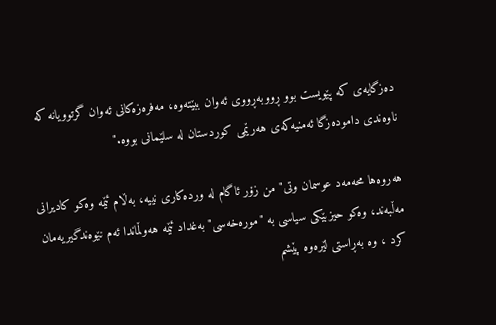ده‌زگایه‌ی كه‌ پێویست بوو ڕووبه‌ڕووی ئه‌وان ببێته‌وه‌، مه‌فره‌زه‌كانی ئه‌وان گرتوویانه‌ كه‌ ناوه‌ندی داموده‌زگا ئه‌منیه‌كه‌ی هه‌رێمی كوردستان له‌ سلێمانی بووه‌."

هه‌روه‌ها محه‌مه‌د عوسمان وتی" من زۆر ئاگام له‌ ورده‌كاری نییه‌، به‌ڵام ئێمه‌ وه‌كو كادیرانی مه‌ڵبه‌ند، وه‌كو حیزبێكی سیاسی به‌ "موره‌خه‌سی" به‌غداد ئێمه‌ هه‌وڵماندا ئه‌م نێوه‌ندگیریه‌مان كرد ، وه‌ به‌ڕاستی لێره‌وه‌ پێشم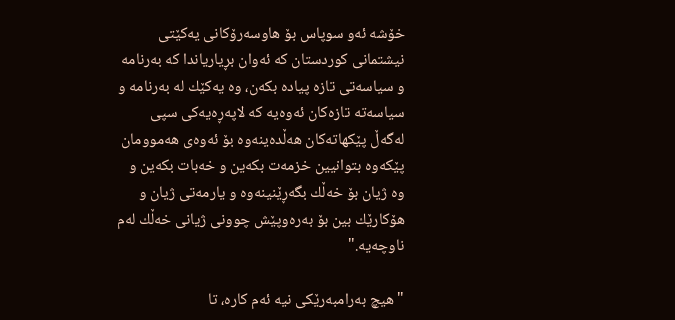خۆشه‌ ئه‌و سوپاس بۆ هاوسه‌رۆكانی یه‌كێتی نیشتمانی كوردستان كه‌ ئه‌وان بڕیاریاندا كه‌ به‌رنامه‌ و سیاسه‌تی تازه‌ پیاده‌ بكه‌ن، وه‌ یه‌كێك له‌ به‌رنامه‌ و سیاسه‌ته‌ تازه‌كان ئه‌وه‌یه‌ كه‌ لاپه‌ڕه‌یه‌كی سپی له‌گه‌ڵ پێكهاته‌كان هه‌ڵده‌ینه‌وه‌ بۆ ئه‌وه‌ی هه‌موومان پێكه‌وه‌ بتوانیین خزمه‌ت بكه‌ین و خه‌بات بكه‌ین و وه‌ ژیان بۆ خه‌ڵك بگه‌ڕێنینه‌وه‌ و یارمه‌تی ژیان و هۆكارێك بین بۆ به‌ره‌وپێش چوونی ژیانی خه‌ڵك له‌م ناوچه‌یه‌."

"هیچ به‌رامبه‌رێكی نیه‌ ئه‌م كاره‌، تا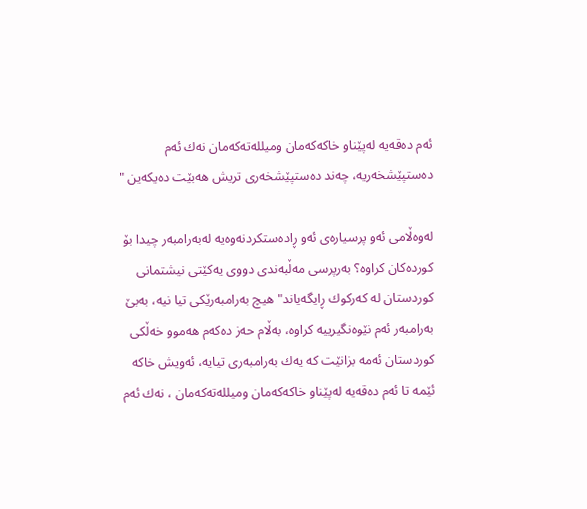ئه‌م ده‌قه‌یه‌ له‌پێناو خاكه‌كه‌مان ومیلله‌ته‌كه‌مان نه‌ك ئه‌م ده‌ستپێشخه‌ریه‌، چه‌ند ده‌ستپێشخه‌ری تریش هه‌بێت ده‌یكه‌ین "

له‌وه‌ڵامی ئه‌و پرسیاره‌ی ئه‌و ڕاده‌ستكردنه‌وه‌یه‌ له‌به‌رامبه‌ر چیدا بۆ كورده‌كان كراوه‌؟ به‌رپرسی مه‌ڵبه‌ندی دووی یه‌كێتی نیشتمانی كوردستان له‌ كه‌ركوك ڕایگه‌یاند" هیچ به‌رامبه‌رێكی تیا نیه‌، به‌بێ به‌رامبه‌ر ئه‌م نێوه‌نگیرییه‌ كراوه‌، به‌ڵام حه‌ز ده‌كه‌م هه‌موو خه‌ڵكی كوردستان ئه‌مه‌ بزانێت كه‌ یه‌ك به‌رامبه‌ری تیایه‌، ئه‌ویش خاكه‌ ئێمه‌ تا ئه‌م ده‌قه‌یه‌ له‌پێناو خاكه‌كه‌مان ومیلله‌ته‌كه‌مان ، نه‌ك ئه‌م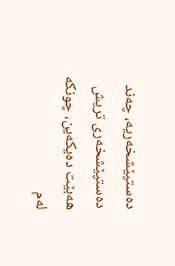ده‌ستپێشخه‌ریه‌، چه‌ند ده‌ستپێشخه‌ری تریش هه‌بێت ده‌یكه‌ین، چونكه‌ له‌م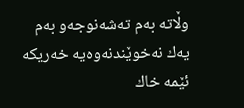وڵاته‌ به‌م ته‌شه‌نوجه‌و به‌م یه‌ك نه‌خوێندنه‌وه‌یه‌ خه‌ریكه‌ ئێمه‌ خاك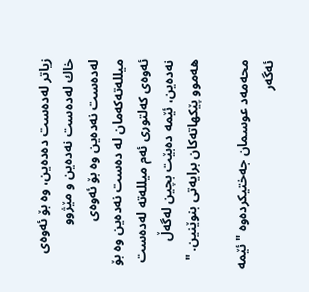زیاتر له‌ده‌ست ده‌ده‌ین، وه‌ بۆ ئه‌وه‌ی خاك له‌ده‌ست نه‌ده‌ین و مێژوو له‌ده‌ست نه‌ده‌ین وه‌ بۆ ئه‌وه‌ی میلله‌ته‌كه‌مان له‌ ده‌ست نه‌ده‌ین وه‌ بۆ ئه‌وه‌ی كه‌لتوری ئه‌م میلله‌ته‌ له‌ده‌ست نه‌ده‌ین، ئێمه‌ ده‌بێت بچین له‌گه‌ڵ هه‌موو پێكهاته‌كان برایه‌تی بنوێنین. "

محه‌مه‌د عوسمان جه‌ختیكرده‌وه‌ " ئێمه‌ ئه‌گه‌ر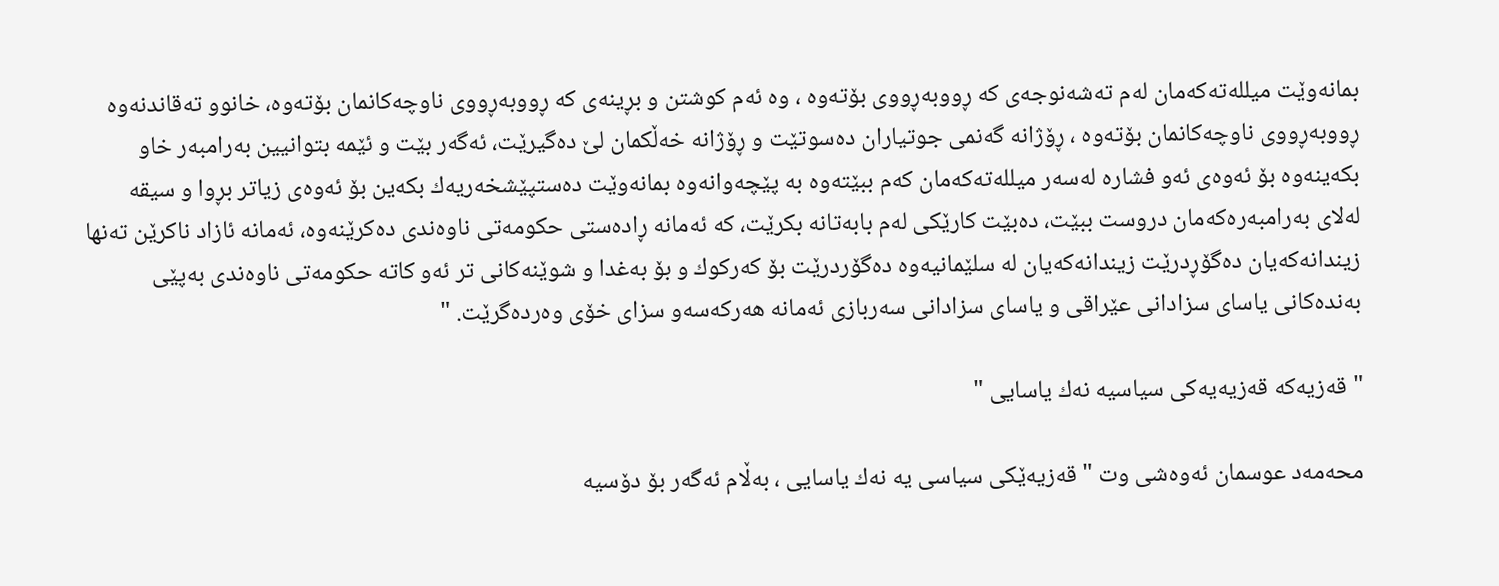بمانه‌وێت میلله‌ته‌كه‌مان له‌م ته‌شه‌نوجه‌ی كه‌ ڕووبه‌ڕووی بۆته‌وه‌ ، وه‌ ئه‌م كوشتن و بڕینه‌ی كه‌ ڕووبه‌ڕووی ناوچه‌كانمان بۆته‌وه‌، خانوو ته‌قاندنه‌وه‌ ڕووبه‌ڕووی ناوچه‌كانمان بۆته‌وه‌ ، ڕۆژانه‌ گه‌نمی جوتیاران ده‌سوتێت و ڕۆژانه‌ خه‌ڵكمان لێ ده‌گیرێت، ئه‌گه‌ر بێت و ئێمه‌ بتوانیین به‌رامبه‌ر خاو بكه‌ینه‌وه‌ بۆ ئه‌وه‌ی ئه‌و فشاره‌ له‌سه‌ر میلله‌ته‌كه‌مان كه‌م ببێته‌وه‌ به‌ پێچه‌وانه‌وه‌ بمانه‌وێت ده‌ستپێشخه‌ریه‌ك بكه‌ین بۆ ئه‌وه‌ی زیاتر بڕوا و سیقه‌ له‌لای به‌رامبه‌ره‌كه‌مان دروست ببێت، ده‌بێت كارێكی له‌م بابه‌تانه‌ بكرێت، كه‌ ئه‌مانه‌ ڕاده‌ستی حكومه‌تی ناوه‌ندی ده‌كرێنه‌وه‌، ئه‌مانه‌ ئازاد ناكرێن ته‌نها زیندانه‌كه‌یان ده‌گۆڕدرێت زیندانه‌كه‌یان له‌ سلێمانیه‌وه‌ ده‌گۆردرێت بۆ كه‌ركوك و بۆ به‌غدا و شوێنه‌كانی تر ئه‌و كاته‌ حكومه‌تی ناوه‌ندی به‌پێی به‌نده‌كانی یاسای سزادانی عێراقی و یاسای سزادانی سه‌ربازی ئه‌مانه‌ هه‌ركه‌سه‌و سزای خۆی وه‌رده‌گرێت. "

"قه‌زیه‌كه‌ قه‌زیه‌یه‌كی سیاسیه‌ نه‌ك یاسایی "

محه‌مه‌د عوسمان ئه‌وه‌شی وت " قه‌زیه‌ێكی سیاسی یه‌ نه‌ك یاسایی ، به‌ڵام ئه‌گه‌ر بۆ دۆسیه‌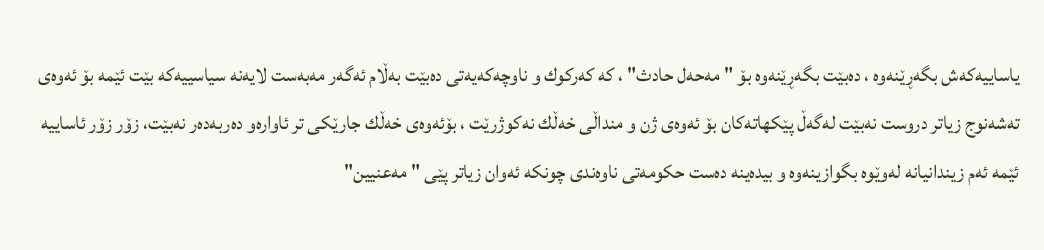یاساییه‌كه‌ش بگه‌ڕێنه‌وه‌ ، ده‌بێت بگه‌ڕێنه‌وه‌ بۆ " مه‌حه‌ل حادث" ، كه‌ كه‌ركوك و ناوچه‌كه‌یه‌تی ده‌بێت به‌ڵام ئه‌گه‌ر مه‌به‌ست لایه‌نه‌ سیاسییه‌كه‌ بێت ئێمه‌ بۆ ئه‌وه‌ی ته‌شه‌نوج زیاتر دروست نه‌بێت له‌گه‌ڵ پێكهاته‌كان بۆ ئه‌وه‌ی ژن و منداڵی خه‌ڵك نه‌كوژرێت ، بۆئه‌وه‌ی خه‌ڵك جارێكی تر ئاواره‌و ده‌ربه‌ده‌ر نه‌بێت، زۆر زۆر ئاساییه‌ ئێمه‌ ئه‌م زیندانیانه‌ له‌وێوه‌ بگوازینه‌وه‌ و بیده‌ینه‌ ده‌ست حكومه‌تی ناوه‌ندی چونكه‌ ئه‌وان زیاتر پێی " مه‌عنیین"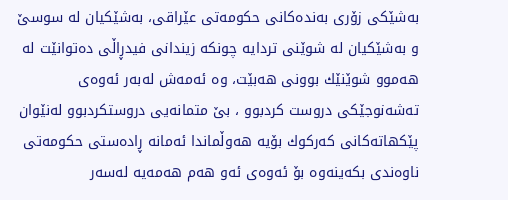به‌شێكی زۆری به‌نده‌كانی حكومه‌تی عێراقی، به‌شێكیان له‌ سوسێ و به‌شێكیان له‌ شوێنی تردایه‌ چونكه‌ زیندانی فیدڕاڵی ده‌توانێت له‌ هه‌موو شوێنێك بوونی هه‌بێت، وه‌ ئه‌مه‌ش له‌به‌ر ئه‌وه‌ی ته‌شه‌نوجێكی دروست كردبوو ، بێ متمانه‌یی دروستكردبوو له‌نێوان پێكهاته‌كانی كه‌ركوك بۆیه‌ هه‌وڵماندا ئه‌مانه‌ ڕاده‌ستی حكومه‌تی ناوه‌ندی بكه‌ینه‌وه‌ بۆ ئه‌وه‌ی ئه‌و هه‌م هه‌مه‌یه‌ له‌سه‌ر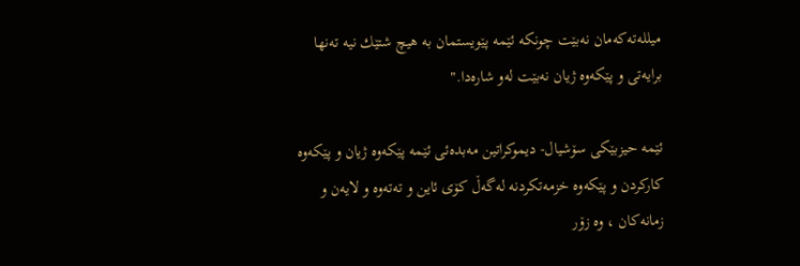میلله‌ته‌كه‌مان نه‌بێت چونكه‌ ئێمه‌ پێویستمان به‌ هیچ شتێك نیه‌ ته‌نها برایه‌تی و پێكه‌وه‌ ژیان نه‌بێت له‌و شاره‌دا."

ئێمه‌ حیزبێكی سۆشیال- دیموكراتین مه‌بده‌ئی ئێمه‌ پێكه‌وه‌ ژیان و پێكه‌وه‌ كاركردن و پێكه‌وه‌ خزمه‌تكردنه‌ له‌گه‌ڵ كۆی ئاین و ته‌ته‌وه‌ و لایه‌ن و زمانه‌كان ، وه‌ زۆر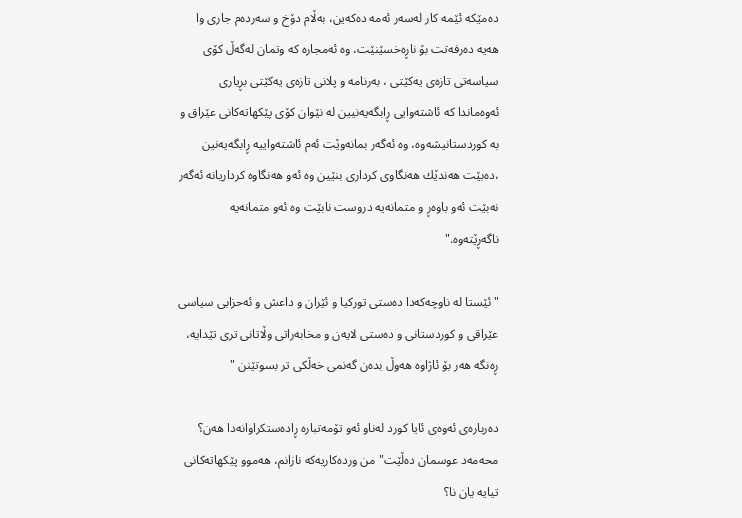ده‌مێكه‌ ئێمه‌ كار له‌سه‌ر ئه‌مه‌ ده‌كه‌ین، به‌ڵام دۆخ و سه‌رده‌م جاری وا هه‌یه‌ ده‌رفه‌تت بۆ ناڕه‌خسێنێت، وه‌ ئه‌مجاره‌ كه‌ وتمان له‌گه‌ڵ كۆی سیاسه‌تی تازه‌ی یه‌كێتی ، به‌رنامه‌ و پلانی تازه‌ی یه‌كێتی بڕیاری ئه‌وه‌ماندا كه‌ ئاشته‌وایی ڕابگه‌یه‌نیین له‌ نێوان كۆی پێكهاته‌كانی عێراق و به‌ كوردستانیشه‌وه‌، وه‌ ئه‌گه‌ر بمانه‌وێت ئه‌م ئاشته‌واییه‌ ڕابگه‌یه‌نین ،ده‌بێت هه‌ندێك هه‌نگاوی كرداری بنێین وه‌ ئه‌و هه‌نگاوه‌ كرداریانه‌ ئه‌گه‌ر نه‌بێت ئه‌و باوه‌ڕ و متمانه‌یه‌ دروست نابێت وه‌ ئه‌و متمانه‌یه‌ ناگه‌ڕێته‌وه‌."

" ئێستا له‌ ناوچه‌كه‌دا ده‌ستی توركیا و ئێران و داعش و ئه‌حزابی سیاسی عێراقی و كوردستانی و ده‌ستی لایه‌ن و مخابه‌راتی وڵاتانی تری تێدایه‌، ڕه‌نگه‌ هه‌ر بۆ ئاژاوه‌ هه‌وڵ بده‌ن گه‌نمی خه‌ڵكی تر بسوتێنن "

ده‌رباره‌ی ئه‌وه‌ی ئایا كورد له‌ناو ئه‌و تۆمه‌تباره‌ ڕاده‌ستكراوانه‌دا هه‌ن؟ محه‌مه‌د عوسمان ده‌ڵێت" من ورده‌كاریه‌كه‌ نازانم، هه‌موو پێكهاته‌كانی تیایه‌ یان نا؟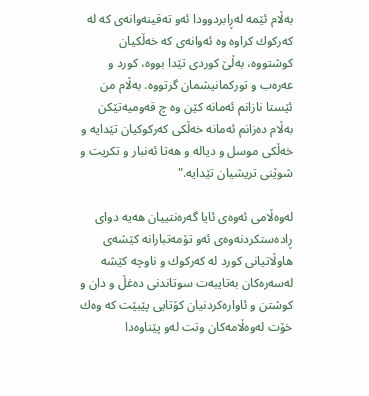به‌ڵام ئێمه‌ له‌ڕابردوودا ئه‌و ته‌قینه‌وانه‌ی كه‌ له‌ كه‌ركوك كراوه‌ وه‌ ئه‌وانه‌ی كه‌ خه‌ڵكیان كوشتووه‌، به‌ڵێ كوردی تێدا بووه‌، كورد و عه‌ره‌ب و توركمانیشمان گرتووه‌. به‌ڵام من ئێستا نازانم ئه‌مانه‌ كێن وه‌ چ قه‌ومیه‌تێكن به‌ڵام ده‌زانم ئه‌مانه‌ خه‌ڵكی كه‌ركوكیان تێدایه‌ و خه‌ڵكی موسل و دیاله‌ و هه‌تا ئه‌نبار و تكریت و شوێنی تریشیان تێدایه‌."

له‌وه‌ڵامی ئه‌وه‌ی ئایا گه‌ره‌نتییان هه‌یه‌ دوای ڕاده‌ستكردنه‌وه‌ی ئه‌و تۆمه‌تبارانه‌ كێشه‌ی هاوڵاتیانی كورد له‌ كه‌ركوك و ناوچه‌ كێشه‌ له‌سه‌ره‌كان به‌تایبه‌ت سوتاندنی ده‌غڵ و دان و كوشتن و ئاواره‌كردنیان كۆتایی پێبێت كه‌ وه‌ك خۆت له‌وه‌ڵامه‌كان وتت له‌و پێناوه‌دا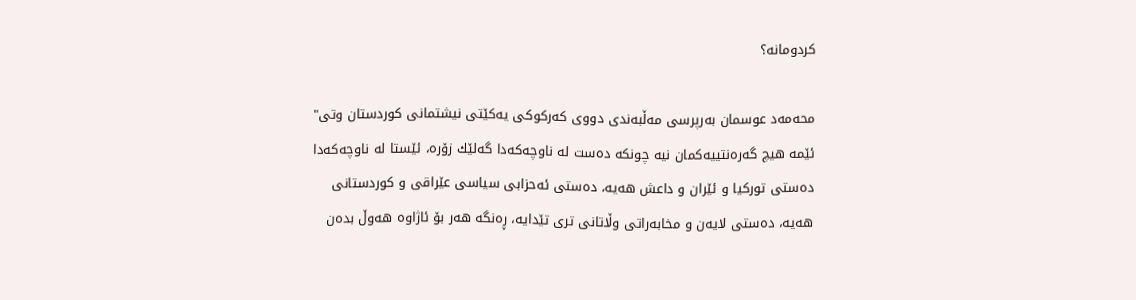كردومانه‌؟

محه‌مه‌د عوسمان به‌رپرسی مه‌ڵبه‌ندی دووی كه‌ركوكی یه‌كێتی نیشتمانی كوردستان وتی" ئێمه‌ هیچ گه‌ره‌نتییه‌كمان نیه‌ چونكه‌ ده‌ست له‌ ناوچه‌كه‌دا گه‌لێك زۆره‌، ئێستا له‌ ناوچه‌كه‌دا ده‌ستی توركیا و ئێران و داعش هه‌یه‌، ده‌ستی ئه‌حزابی سیاسی عێراقی و كوردستانی هه‌یه‌، ده‌ستی لایه‌ن و مخابه‌راتی وڵاتانی تری تێدایه‌، ڕه‌نگه‌ هه‌ر بۆ ئاژاوه‌ هه‌وڵ بده‌ن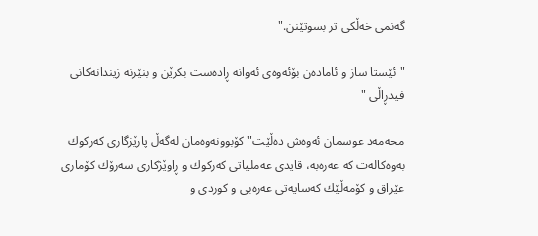گه‌نمی خه‌ڵكی تر بسوتێنن."

"ئێستا ساز و ئاماده‌ن بۆئه‌وه‌ی ئه‌وانه‌ ڕاده‌ست بكرێن و بنێرنه‌ زیندانه‌كانی فیدڕاڵی "

محه‌مه‌د عوسمان ئه‌وه‌ش ده‌ڵێت" كۆبوونه‌وه‌مان له‌گه‌ڵ پارێزگاری كه‌ركوك به‌وه‌كاله‌ت كه‌ عه‌ره‌به‌، قایدی عه‌ملیاتی كه‌ركوك و ڕاوێژكاری سه‌رۆك كۆماری عێراق و كۆمه‌ڵێك كه‌سایه‌تی عه‌ره‌بی و كوردی و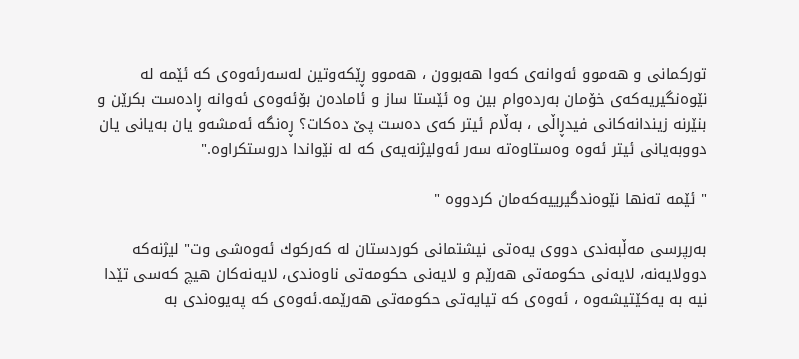توركمانی و هه‌موو ئه‌وانه‌ی كه‌وا هه‌بوون ، هه‌موو ڕێكه‌وتین له‌سه‌رئه‌وه‌ی كه‌ ئێمه‌ له‌ نێوه‌نگیریه‌كه‌ی خۆمان به‌رده‌وام بین وه‌ ئێستا ساز و ئاماده‌ن بۆئه‌وه‌ی ئه‌وانه‌ ڕاده‌ست بكرێن و بنێرنه‌ زیندانه‌كانی فیدڕاڵی ، به‌ڵام ئیتر كه‌ی ده‌ست پێ ده‌كات؟ ڕه‌نگه‌ ئه‌مشه‌و یان به‌یانی یان دووبه‌یانی ئیتر ئه‌وه‌ وه‌ستاوه‌ته‌ سه‌ر ئه‌ولیژنه‌یه‌ی كه‌ له‌ نێواندا دروستكراوه‌."

" ئێمه‌ ته‌نها نێوه‌ندگیرییه‌كه‌مان كردووه‌ "

به‌رپرسی مه‌ڵبه‌ندی دووی یه‌ه‌تی نیشتمانی كوردستان له‌ كه‌ركوك ئه‌وه‌شی وت" لیژنه‌كه‌ دوولایه‌نه‌، لایه‌نی حكومه‌تی هه‌رێم و لایه‌نی حكومه‌تی ناوه‌ندی، لایه‌نه‌كان هیچ كه‌سی تێدا نیه‌ به‌ یه‌كێتیشه‌وه‌ ، ئه‌وه‌ی كه‌ تیایه‌تی حكومه‌تی هه‌رێمه‌.ئه‌وه‌ی كه‌ په‌یوه‌ندی به‌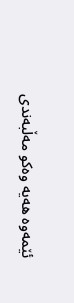ئێمه‌وه‌ هه‌یه‌ وه‌كو مه‌ڵبه‌ندی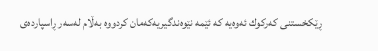ڕێكخستنی كه‌ركوك ئه‌وه‌یه‌ كه‌ ئێمه‌ نێوه‌ندگیریه‌كه‌مان كردووه‌ به‌ڵام له‌سه‌ر ڕاسپارده‌ی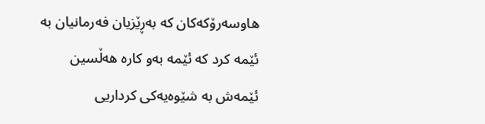هاوسه‌رۆكه‌كان كه‌ به‌ڕێزیان فه‌رمانیان به‌ ئێمه‌ كرد كه‌ ئێمه‌ به‌و كاره‌ هه‌ڵسین ئێمه‌ش به‌ شێوه‌یه‌كی كرداریی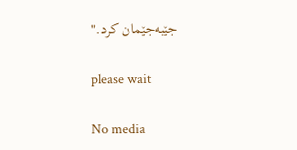جێبه‌جێمان كرد."

please wait

No media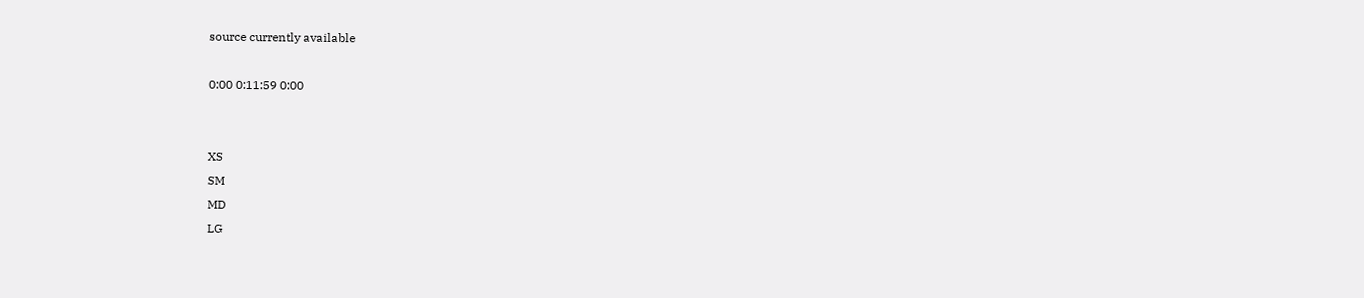source currently available

0:00 0:11:59 0:00


XS
SM
MD
LG